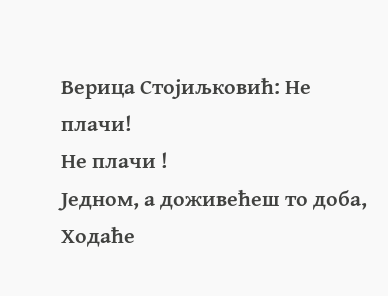Верица Стојиљковић: Не плачи!
Не плачи !
Једном, а доживећеш то доба,
Ходаће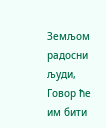Земљом радосни људи,
Говор ће им бити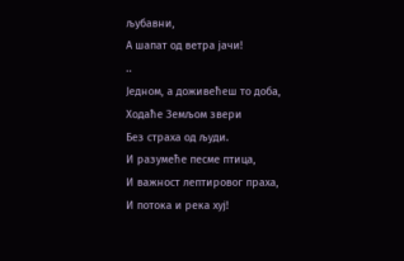љубавни,
А шапат од ветра јачи!
..
Једном, а доживећеш то доба,
Ходаће Земљом звери
Без страха од људи.
И разумеће песме птица,
И важност лептировог праха,
И потока и река хуј!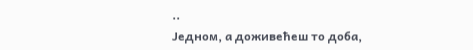..
Једном, а доживећеш то доба,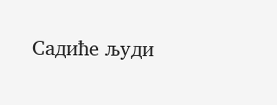Садиће људи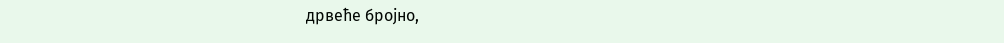дрвеће бројно,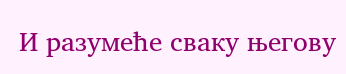И разумеће сваку његову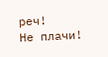реч!
Не плачи!